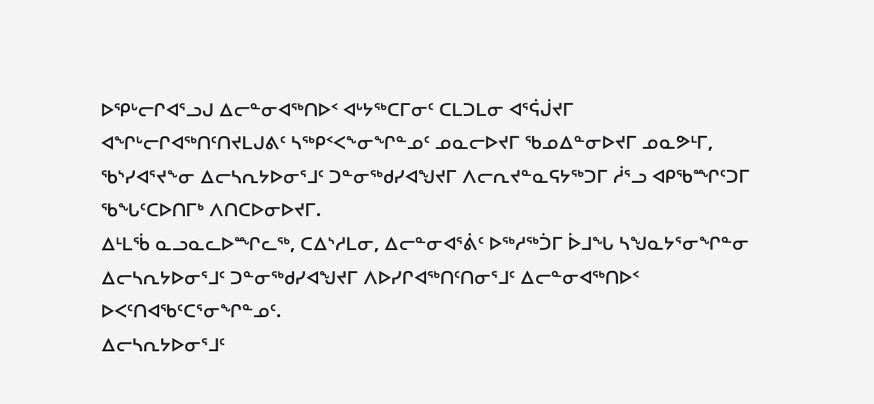ᐅᕿᒡᓕᒋᐊᕐᓗᒍ ᐃᓕᓐᓂᐊᖅᑎᐅᑉ ᐊᒡᔭᖅᑕᒥᓂᑦ ᑕᒪᑐᒪᓂ ᐊᕐᕌᒎᔪᒥ
ᐊᖏᒡᓕᒋᐊᖅᑎᑦᑎᔪᒪᒍᕕᑦ ᓴᖅᑭᑉᐸᖕᓂᖏᓐᓄᑦ ᓄᓇᓕᐅᔪᒥ ᖃᓄᐃᓐᓂᐅᔪᒥ ᓄᓇᕗᒻᒥ, ᖃᔅᓯᐊᕐᔪᖕᓂ ᐃᓕᓴᕆᔭᐅᓂᕐᒧᑦ ᑐᓐᓂᖅᑯᓯᐊᖑᔪᒥ ᐱᓕᕆᔪᓐᓇᕋᔭᖅᑐᒥ ᓲᕐᓗ ᐊᑭᖃᙱᑦᑐᒥ ᖃᖓᑦᑕᐅᑎᒥᒃ ᐱᑎᑕᐅᓂᐅᔪᒥ.
ᐃᒻᒪᖄ ᓇᓗᓇᓚᐅᙱᓚᖅ, ᑕᐃᔅᓱᒪᓂ, ᐃᓕᓐᓂᐊᕐᕖᑦ ᐅᖅᓱᖅᑑᒥ ᐆᒧᖓ ᓴᖑᓇᔭᕐᓂᖏᓐᓂ ᐃᓕᓴᕆᔭᐅᓂᕐᒧᑦ ᑐᓐᓂᖅᑯᓯᐊᖑᔪᒥ ᐱᐅᓯᒋᐊᖅᑎᑦᑎᓂᕐᒧᑦ ᐃᓕᓐᓂᐊᖅᑎᐅᑉ ᐅᐸᑦᑎᐊᖃᑦᑕᕐᓂᖏᓐᓄᑦ.
ᐃᓕᓴᕆᔭᐅᓂᕐᒧᑦ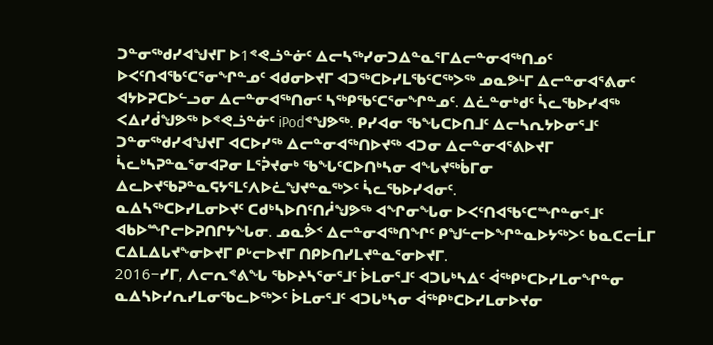ᑐᓐᓂᖅᑯᓯᐊᖑᔪᒥ ᐅ1ᕝᕙᓘᓐᓃᑦ ᐃᓕᓴᖅᓯᓂᑐᐃᓐᓇᕐᒥᐃᓕᓐᓂᐊᖅᑎᓄᑦ ᐅᐸᑦᑎᐊᖃᑦᑕᕐᓂᖏᓐᓄᑦ ᐊᑯᓂᐅᔪᒥ ᐊᑐᖅᑕᐅᓯᒪᖃᑦᑕᖅᐳᖅ ᓄᓇᕗᒻᒥ ᐃᓕᓐᓂᐊᕐᕕᓂᑦ ᐊᔭᐅᕈᑕᐅᓪᓗᓂ ᐃᓕᓐᓂᐊᖅᑎᓂᑦ ᓴᖅᑭᖃᑦᑕᕐᓂᖏᓐᓄᑦ. ᐃᓛᓐᓂᒃᑯᑦ ᓵᓚᖃᐅᓯᐊᖅ ᐸᐃᓯᑰᖑᕗᖅ ᐅᕝᕙᓘᓐᓃᑦ iPodᕝᖑᕗᖅ. ᑭᓯᐊᓂ ᖃᖓᑕᐅᑎᒧᑦ ᐃᓕᓴᕆᔭᐅᓂᕐᒧᑦ ᑐᓐᓂᖅᑯᓯᐊᖑᔪᒥ ᐊᑕᐅᓯᖅ ᐃᓕᓐᓂᐊᖅᑎᐅᔪᖅ ᐊᑐᓂ ᐃᓕᓐᓂᐊᕐᕕᐅᔪᒥ ᓵᓚᒃᓴᕈᓐᓇᕐᓂᐊᕈᓂ ᒪᕐᕉᔪᓂᒃ ᖃᖓᑦᑕᐅᑎᒃᓴᓂ ᐊᖓᔪᖅᑳᒥᓂ ᐃᓚᐅᔪᖃᕈᓐᓇᕋᔭᕐᒪᑦᐱᐅᓛᖑᔪᓐᓇᖅᐳᑦ ᓵᓚᖃᐅᓯᐊᓂᑦ.
ᓇᐃᓴᖅᑕᐅᓯᒪᓂᐅᔪᑦ ᑕᑯᒃᓴᐅᑎᑦᑎᓲᖑᕗᖅ ᐊᖏᓂᖓᓂ ᐅᐸᑦᑎᐊᖃᑦᑕᙱᓐᓂᕐᒧᑦ ᐊᑲᐅᙱᓕᐅᕈᑎᒋᔭᖓᓂ. ᓄᓇᕘᑉ ᐃᓕᓐᓂᐊᖅᑎᖏᑦ ᑭᖑᓪᓕᐅᖏᓐᓇᐅᔭᖅᐳᑦ ᑲᓇᑕᓕᒫᒥ ᑕᐃᒪᐃᒐᔪᖕᓂᐅᔪᒥ ᑭᒡᓕᐅᔪᒥ ᑎᑭᐅᑎᓯᒪᔪᓐᓇᕐᓂᐅᔪᒥ.
2016−ᓯᒥ, ᐱᓕᕆᕝᕕᖓ ᖃᐅᔨᓴᕐᓂᕐᒧᑦ ᐆᒪᓂᕐᒧᑦ ᐊᑐᒐᒃᓴᐃᑦ ᐋᖅᑭᒃᑕᐅᓯᒪᓂᖏᓐᓂ ᓇᐃᓴᐅᓯᕆᓯᒪᓂᖃᓚᐅᖅᐳᑦ ᐆᒪᓂᕐᒧᑦ ᐊᑐᒐᒃᓴᓂ ᐋᖅᑭᒃᑕᐅᓯᒪᓂᐅᔪᓂ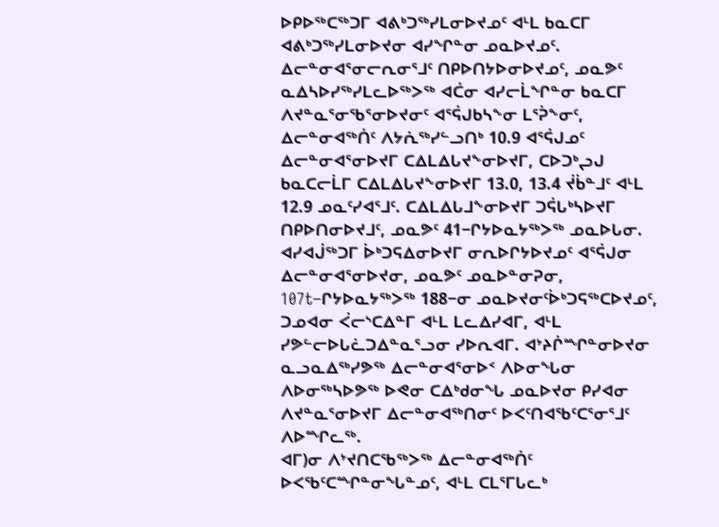ᐅᑭᐅᖅᑕᖅᑐᒥ ᐊᕕᒃᑐᖅᓯᒪᓂᐅᔪᓄᑦ ᐊᒻᒪ ᑲᓇᑕᒥ ᐊᕕᒃᑐᖅᓯᒪᓂᐅᔪᓂ ᐊᓯᖏᓐᓂ ᓄᓇᐅᔪᓄᑦ. ᐃᓕᓐᓂᐊᕐᓂᓕᕆᓂᕐᒧᑦ ᑎᑭᐅᑎᔭᐅᓂᐅᔪᓄᑦ, ᓄᓇᕗᑦ ᓇᐃᓴᐅᓯᖅᓯᒪᓚᐅᖅᐳᖅ ᐊᑖᓂ ᐊᓯᓕᒫᖏᓐᓂ ᑲᓇᑕᒥ ᐱᔪᓐᓇᕐᓂᖃᕐᓂᐅᔪᓂᑦ ᐊᕐᕌᒍᑲᓴᖕᓂ ᒪᕐᕉᖕᓂᑦ, ᐃᓕᓐᓂᐊᖅᑏᑦ ᐱᔭᕇᖅᓯᓪᓗᑎᒃ 10.9 ᐊᕐᕌᒍᓄᑦ ᐃᓕᓐᓂᐊᕐᓂᐅᔪᒥ ᑕᐃᒪᐃᒐᔪᖕᓂᐅᔪᒥ, ᑕᐅᑐᒃᖢᒍ ᑲᓇᑕᓕᒫᒥ ᑕᐃᒪᐃᒐᔪᖕᓂᐅᔪᒥ 13.0, 13.4 ᔫᑳᓐᒧᑦ ᐊᒻᒪ 12.9 ᓄᓇᑦᓯᐊᕐᒧᑦ. ᑕᐃᒪᐃᒐᒧᖕᓂᐅᔪᒥ ᑐᕌᒐᒃᓴᐅᔪᒥ ᑎᑭᐅᑎᓂᐅᔪᒧᑦ, ᓄᓇᕗᑦ 41−ᒋᔭᐅᓇᔭᖅᐳᖅ ᓄᓇᐅᒐᓂ.
ᐊᓯᐊᒎᖅᑐᒥ ᐆᒃᑐᕋᐃᓂᐅᔪᒥ ᓂᕆᐅᒋᔭᐅᔪᓄᑦ ᐊᕐᕌᒍᓂ ᐃᓕᓐᓂᐊᕐᓂᐅᔪᓂ, ᓄᓇᕗᑦ ᓄᓇᐅᓐᓂᕈᓂ, 107t−ᒋᔭᐅᓇᔭᖅᐳᖅ 188−ᓂ ᓄᓇᐅᔪᓂᑦᐆᒃᑐᕋᖅᑕᐅᔪᓄᑦ, ᑐᓄᐊᓂ ᐹᓕᔅᑕᐃᓐᒥ ᐊᒻᒪ ᒪᓚᐃᓯᐊᒥ, ᐊᒻᒪ ᓯᕗᓪᓕᐅᒐᓛᑐᐃᓐᓇᕐᓗᓂ ᓯᐅᕆᐊᒥ. ᐊᔾᔨᒌᙱᓐᓂᐅᔪᓂ ᓇᓗᓇᐃᖅᓯᕗᖅ ᐃᓕᓐᓂᐊᕐᓂᐅᑉ ᐱᐅᓂᖓᓂ ᐱᐅᓂᖅᓴᐅᕗᖅ ᐅᕙᓂ ᑕᐃᒃᑯᓂᖓ ᓄᓇᐅᔪᓂ ᑭᓯᐊᓂ ᐱᔪᓐᓇᕐᓂᐅᔪᒥ ᐃᓕᓐᓂᐊᖅᑎᓂᑦ ᐅᐸᑦᑎᐊᖃᑦᑕᕐᓂᕐᒧᑦ ᐱᐅᙱᓚᖅ.
ᐊᒥ)ᓂ ᐱᔾᔪᑎᑕᖃᖅᐳᖅ ᐃᓕᓐᓂᐊᖅᑏᑦ ᐅᐸᖃᑦᑕᙱᓐᓂᖓᓐᓄᑦ, ᐊᒻᒪ ᑕᒪᕐᒥᒐᓚᒃ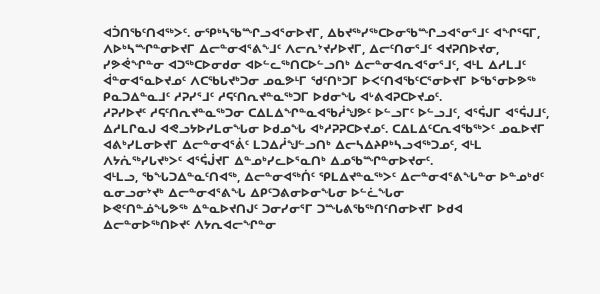ᐊᑑᑎᖃᑦᑎᐊᖅᐳᑦ. ᓂᕿᒃᓴᖃᙱᓗᐊᕐᓂᐅᔪᒥ, ᐃᑲᔪᖅᓯᖅᑕᐅᓂᖃᙱᓗᐊᕐᓂᕐᒧᑦ ᐊᖏᕐᕋᒥ, ᐱᐅᒃᓴᙱᓐᓂᐅᔪᒥ ᐃᓕᓐᓂᐊᕐᕕᖕᒧᑦ ᐱᓕᕆᔾᔪᓯᐅᔪᒥ, ᐃᓕᑦᑎᓂᕐᒧᑦ ᐊᔪᕈᑎᐅᔪᓂ, ᓯᕗᕚᖏᓐᓂ ᐊᑐᖅᑕᐅᓂᑯᓂ ᐊᐅᓪᓚᖅᑎᑕᐅᓪᓗᑎᒃ ᐃᓕᓐᓂᐊᕆᐊᕐᓂᕐᒧᑦ, ᐊᒻᒪ ᐃᓱᒪᒧᑦ ᐋᓐᓂᐊᕐᓇᐅᔪᓄᑦ ᐱᑕᖃᒐᔪᒃᑐᓂ ᓄᓇᕗᒻᒥ ᖁᑦᑎᒃᑐᒥ ᐅᐸᑦᑎᐊᖃᑦᑕᕐᓂᐅᔪᒥ ᐅᖃᕐᓂᐅᕗᖅ ᑭᓇᑐᐃᓐᓇᒧᑦ ᓱᕈᓯᕐᒧᑦ ᓱᕋᑦᑎᕆᔪᓐᓇᖅᑐᒥ ᐅᑯᓂᖓ ᐊᒡᕕᐊᕈᑕᐅᔪᓄᑦ.
ᓱᕈᓯᐅᔪᑦ ᓱᕋᑦᑎᕆᔪᓐᓇᖅᑐᓂ ᑕᐃᒪᐃᖏᓐᓇᐊᖃᓲᖑᕗᑦ ᐅᓪᓗᒥᑦ ᐅᓪᓗᒧᑦ, ᐊᕐᕌᒍᒥ ᐊᕐᕌᒍᒧᑦ, ᐃᓱᒪᒋᓇᒍ ᐊᕙᓗᔭᐅᓯᒪᓂᖓᓂ ᐅᑯᓄᖓ ᐊᒃᓱᕈᕈᑕᐅᔪᓄᑦ. ᑕᐃᒪᐃᑦᑕᕆᐊᖃᖅᐳᑦ ᓄᓇᐅᔪᒥ ᐊᕕᒃᓯᒪᓂᐅᔪᒥ ᐃᓕᓐᓂᐊᕐᕖᑦ ᒪᑐᐃᓲᖑᓪᓗᑎᒃ ᐃᓕᓴᐃᔨᑭᒃᓴᓗᐊᖅᑐᓄᑦ, ᐊᒻᒪ ᐱᔭᕇᖅᓯᒐᔪᒃᐳᑦ ᐊᕐᕌᒎᔪᒥ ᐃᓐᓄᒃᓯᓚᐅᕐᓇᑎᒃ ᐃᓄᖃᙱᓐᓂᐅᔪᓂᑦ.
ᐊᒻᒪᓗ, ᖃᖓᑐᐃᓐᓇᑦᑎᐊᖅ, ᐃᓕᓐᓂᐊᖅᑏᑦ ᕿᒪᐃᔪᓐᓇᖅᐳᑦ ᐃᓕᓐᓂᐊᕐᕕᖓᓐᓂ ᐅᓐᓄᒃᑯᑦ ᓇᓂᓗᓂᔾᔪᒃ ᐃᓕᓐᓂᐊᕐᕕᖓ ᐃᑭᑦᑐᕕᓂᐅᓂᖓᓂ ᐅᓪᓛᖓᓂ
ᐅᕙᑦᑎᓐᓅᖓᕗᖅ ᐃᓐᓇᐅᔪᑎᒍᑦ ᑐᓂᓯᓂᕐᒥ ᑐᙵᕕᖃᖅᑎᑦᑎᓂᐅᔪᒥ ᐅᑯᐊ ᐃᓕᓐᓂᐅᖅᑎᐅᔪᑦ ᐱᔭᕆᐊᓕᖏᓐᓂ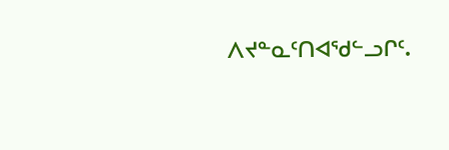ᐱᔪᓐᓇᑦᑎᐊᖁᓪᓗᒋᑦ.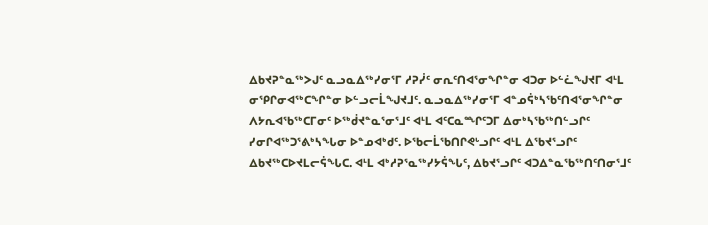ᐃᑲᔪᕈᓐᓇᖅᐳᒍᑦ ᓇᓗᓇᐃᖅᓯᓂᕐᒥ ᓱᕈᓰᑦ ᓂᕆᑦᑎᐊᕐᓂᖏᓐᓂ ᐊᑐᓂ ᐅᓪᓛᖑᔪᒥ ᐊᒻᒪ ᓂᕿᒋᓂᐊᖅᑕᖏᓐᓂ ᐅᓪᓗᓕᒫᖑᔪᒧᑦ. ᓇᓗᓇᐃᖅᓯᓂᕐᒥ ᐊᓐᓄᕌᒃᓴᖃᑦᑎᐊᕐᓂᖏᓐᓂ ᐱᔭᕆᐊᖃᖅᑕᒥᓂᑦ ᐅᖅᑰᔪᓐᓇᕐᓂᕐᒧᑦ ᐊᒻᒪ ᐊᑦᑕᓇᙱᑦᑐᒥ ᐃᓂᒃᓴᖃᖅᑎᓪᓗᒋᑦ ᓯᓂᒋᐊᖅᑐᕐᕕᒃᓴᖓᓂ ᐅᓐᓄᐊᒃᑯᑦ. ᐅᖃᓕᒫᖃᑎᒋᕙᒡᓗᒋᑦ ᐊᒻᒪ ᐃᖃᔪᕐᓗᒋᑦ ᐃᑲᔪᖅᑕᐅᔪᒪᓕᕌᖓᑕ. ᐊᒻᒪ ᐊᒃᓱᕈᕐᓇᖅᓯᔭᕌᖓᑦ, ᐃᑲᔪᕐᓗᒋᑦ ᐊᑐᐃᓐᓇᖃᖅᑎᑦᑎᓂᕐᒧᑦ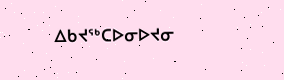ᐃᑲᔪᖅᑕᐅᓂᐅᔪᓂ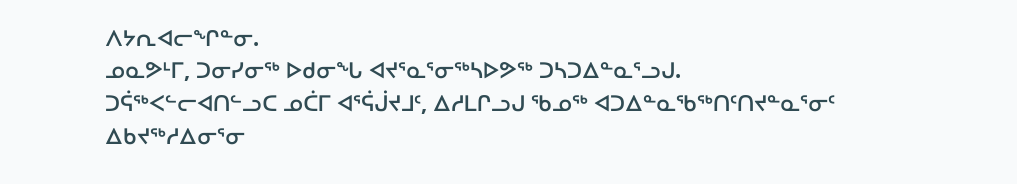ᐱᔭᕆᐊᓕᖏᓐᓂ.
ᓄᓇᕗᒻᒥ, ᑐᓂᓯᓂᖅ ᐅᑯᓂᖓ ᐊᔪᕐᓇᕐᓂᖅᓴᐅᕗᖅ ᑐᓴᑐᐃᓐᓇᕐᓗᒍ.
ᑐᕌᖅᐸᓪᓕᐊᑎᓪᓗᑕ ᓄᑖᒥ ᐊᕐᕌᒎᔪᒧᑦ, ᐃᓱᒪᒋᓗᒍ ᖃᓄᖅ ᐊᑐᐃᓐᓇᖃᖅᑎᑦᑎᔪᓐᓇᕐᓂᑦ ᐃᑲᔪᖅᓱᐃᓂᕐᓂ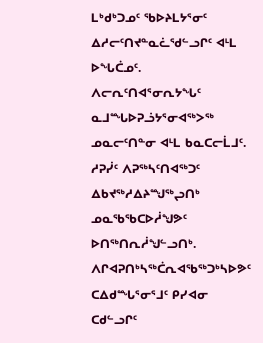ᒪᒃᑯᒃᑐᓄᑦ ᖃᐅᔨᒪᔭᕐᓂᑦ ᐃᓱᓕᑦᑎᔪᓐᓇᓛᖁᓪᓗᒋᑦ ᐊᒻᒪ ᐅᖓᑖᓄᑦ. ᐱᓕᕆᑦᑎᐊᕐᓂᕆᔭᖓᑦ ᓇᒧᙵᐅᕈᓘᔭᕐᓂᐊᖅᐳᖅ ᓄᓇᓕᑦᑎᓐᓂ ᐊᒻᒪ ᑲᓇᑕᓕᒫᒧᑦ.
ᓱᕈᓰᑦ ᐱᕈᖅᓴᑦᑎᐊᖅᑐᑦ ᐃᑲᔪᖅᓱᐃᔨᙳᖅᖢᑎᒃ ᓄᓇᖃᖃᑕᐅᓲᖑᕗᑦ ᐅᑎᖅᑎᕆᓲᖑᓪᓗᑎᒃ. ᐱᒋᐊᕈᑎᒃᓴᖅᑖᕆᐊᖃᖅᑐᒃᓴᐅᕗᑦ ᑕᐃᑯᙵᕐᓂᕐᒧᑦ ᑭᓯᐊᓂ ᑕᑯᓪᓗᒋᑦ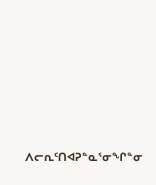ᐱᓕᕆᑦᑎᐊᕈᓐᓇᕐᓂᖏᓐᓂ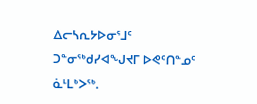ᐃᓕᓴᕆᔭᐅᓂᕐᒧᑦ ᑐᓐᓂᖅᑯᓯᐊᖑᔪᒥ ᐅᕙᑦᑎᓐᓄᑦ ᓈᒻᒪᒃᐳᖅ.